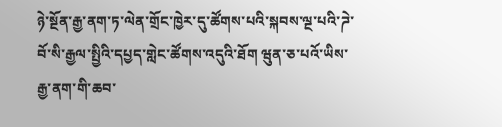ཉེ་སྔོན་རྒྱ་ནག་ཏ་ལེན་གྲོང་ཁྱེར་དུ་ཚོགས་པའི་སྐབས་ལྔ་པའི་ཌེ་བོ་སི་རྒྱལ་སྤྱིའི་དཔྱད་གླེང་ཚོགས་འདུའི་ཐོག ཝུན་ཅ་པའོ་ཡིས་རྒྱ་ནག་གི་ཆབ་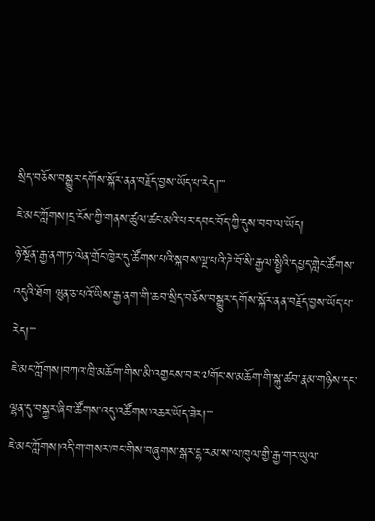སྲིད་བཅོས་བསྒྱུར་དགོས་སྐོར་ནན་བརྗོད་བྱས་ཡོད་པ་རེད།་་་
ཇེ་མང་ཀློགས།དྲ་ངོས་ཀྱི་གནས་ཚུལ་ཚང་མའི་པར་དབང་བོད་ཀྱི་དུས་བབ་ལ་ཡོད།
ཉེ་སྔོན་རྒྱ་ནག་ཏ་ལེན་གྲོང་ཁྱེར་དུ་ཚོགས་པའི་སྐབས་ལྔ་པའི་ཌེ་བོ་སི་རྒྱལ་སྤྱིའི་དཔྱད་གླེང་ཚོགས་འདུའི་ཐོག ཝུན་ཅ་པའོ་ཡིས་རྒྱ་ནག་གི་ཆབ་སྲིད་བཅོས་བསྒྱུར་དགོས་སྐོར་ནན་བརྗོད་བྱས་ཡོད་པ་རེད།་་་
ཇེ་མང་ཀློགས།བཀའ་ཁྲི་མཆོག་གིས་མི་འགྱངས་བར་༧གོང་ས་མཆོག་གི་སྐུ་ཚབ་རྣམ་གཉིས་དང་ལྷན་དུ་བསྐྱར་ཞིབ་ཚོགས་འདུ་འཚོགས་འཆར་ཡོད་ཟེར།་་་
ཇེ་མང་ཀློགས།འདི་ག་གསར་ཁང་གིས་བཞུགས་སྒར་ངྷ་རམ་ས་ལ་ཁུལ་གྱི་རྒྱ་གར་ཡུལ་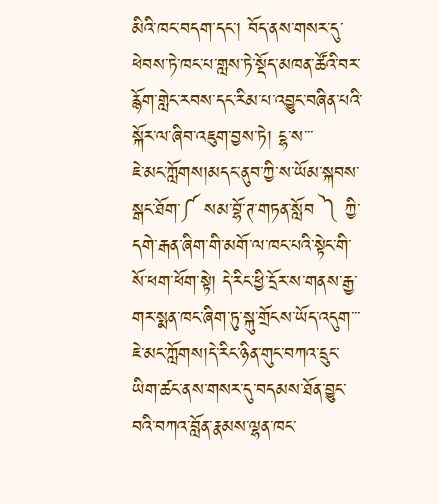མིའི་ཁང་བདག་དང་། བོད་ནས་གསར་དུ་ཕེབས་ཏེ་ཁང་པ་གླས་ཏེ་སྡོད་མཁན་ཚོའི་བར་རྙོག་གླེང་རབས་དང་རིམ་པ་འབྱུང་བཞིན་པའི་སྐོར་ལ་ཞིབ་འཇུག་བྱས་ཏེ། ངྷ་ས་་་
ཇེ་མང་ཀློགས།མདང་ནུབ་ཀྱི་ས་ཡོམ་སྐབས་སྒང་ཐོག་༼ སམ་བྷོ་ཊ་གཏན་སློབ ༽ ཀྱི་དགེ་རྒན་ཞིག་གི་མགོ་ལ་ཁང་པའི་སྟེང་གི་སོ་ཕག་ཕོག་སྟེ། དེ་རིང་ཕྱི་དྲོར་ས་གནས་རྒྱ་གར་སྨན་ཁང་ཞིག་ཏུ་སྐུ་གྲོངས་ཡོད་འདུག་་་
ཇེ་མང་ཀློགས།དེ་རིང་ཉིན་གུང་བཀའ་དྲུང་ཡིག་ཚང་ནས་གསར་དུ་བདམས་ཐོན་བྱུང་བའི་བཀའ་བློན་རྣམས་ལྷན་ཁང་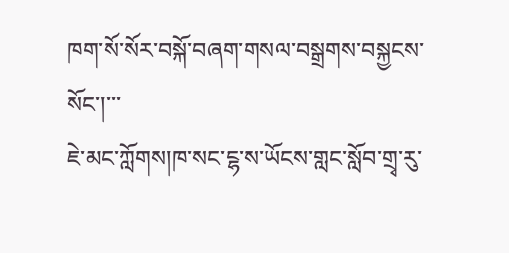ཁག་སོ་སོར་བསྐོ་བཞག་གསལ་བསྒྲགས་བསྐྱངས་སོང་།་་་
ཇེ་མང་ཀློགས།ཁ་སང་ངྷ་ས་ཡོངས་གླང་སློབ་གྲྭ་རུ་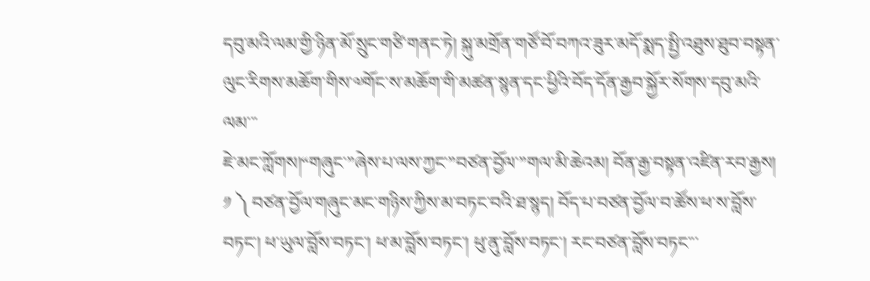དབུ་མའི་ལམ་གྱི་ཉིན་མོ་སྲུང་གཙི་གནང་ཏེ། སྐུ་མགྲོན་གཙོ་བོ་བཀའ་ཟུར་མདོ་སྨད་སྤྱི་འཐུས་ཐུབ་བསྟན་ལུང་རིགས་མཆོག་གིས་༧གོང་ས་མཆོག་གི་མཚན་སྙན་དང་ཕྱིའི་བོད་དོན་རྒྱབ་སྐྱོར་སོགས་དབུ་མའི་ལམ་་་
ཇེ་མང་ཀློགས།“གཞུང་”ཞེས་པ་ལས་ཀྱང་”བཙན་བྱོལ་”གལ་མི་ཆེའམ། བོན་རྒྱ་བསྟན་འཛིན་རབ་རྒྱས། ༡ ༽ བཙན་བྱོལ་གཞུང་མང་གཉིས་ཀྱིས་མ་བཏང་བའི་ཐ་སྙད། བོད་པ་བཙན་བྱོལ་བ་ཚོས་ཕ་ས་བློས་བཏང་། ཕ་ཡུལ་བློས་བཏང་། ཕ་མ་བློས་བཏང་། ཕུ་ནུ་བློས་བཏང་། རང་བཙན་བློས་བཏང་་་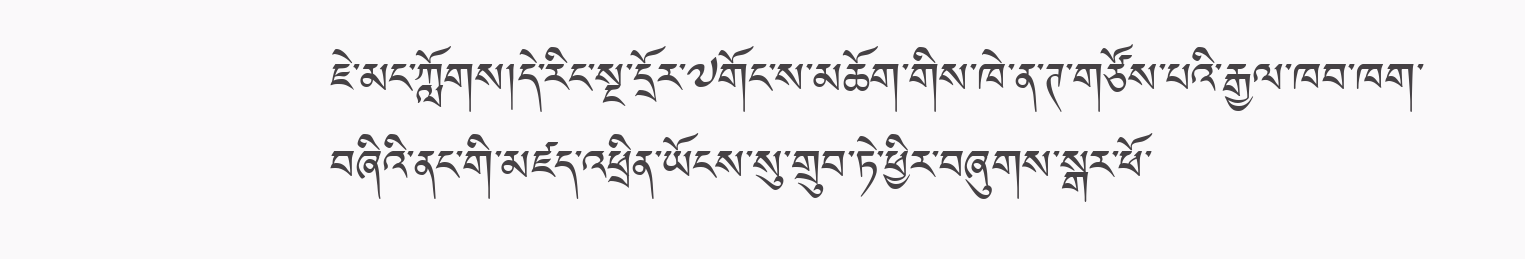ཇེ་མང་ཀློགས།དེ་རིང་སྔ་དྲོར་༧གོང་ས་མཆོག་གིས་ཁེ་ན་ཊ་གཙོས་པའི་རྒྱལ་ཁབ་ཁག་བཞིའི་ནང་གི་མཛད་འཕྲིན་ཡོངས་སུ་གྲུབ་ཏེ་ཕྱིར་བཞུགས་སྒར་ཕོ་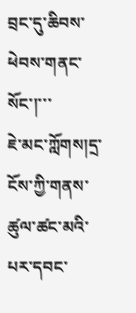བྲང་དུ་ཆིབས་ཕེབས་གནང་སོང་།་་་
ཇེ་མང་ཀློགས།དྲ་ངོས་ཀྱི་གནས་ཚུལ་ཚང་མའི་པར་དབང་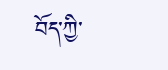བོད་ཀྱི་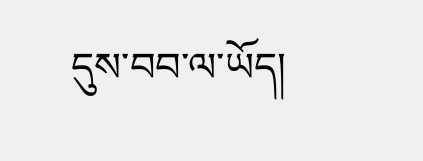དུས་བབ་ལ་ཡོད།